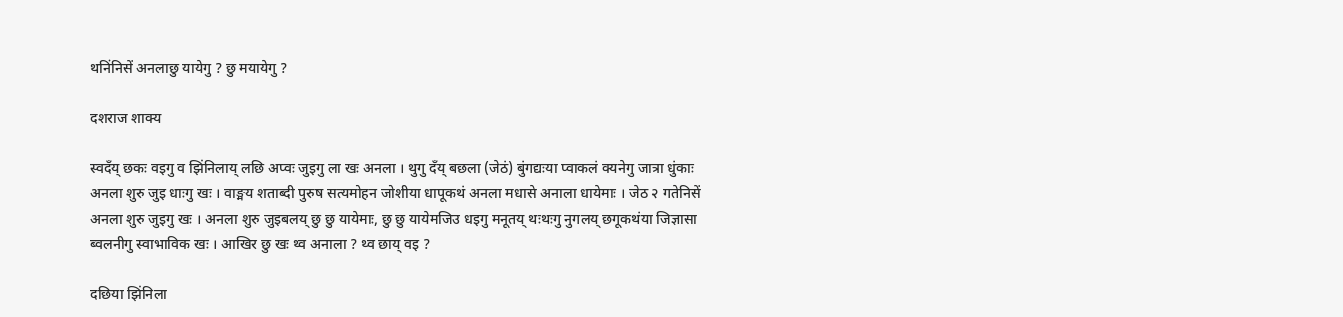थनिंनिसें अनलाछु यायेगु ? छु मयायेगु ?

दशराज शाक्य

स्वदँय् छकः वइगु व झिंनिलाय् लछि अप्वः जुइगु ला खः अनला । थुगु दँय् बछला (जेठं) बुंगद्यःया प्वाकलं क्यनेगु जात्रा धुंकाः अनला शुरु जुइ धाःगु खः । वाङ्मय शताब्दी पुरुष सत्यमोहन जोशीया धापूकथं अनला मधासे अनाला धायेमाः । जेठ २ गतेनिसें अनला शुरु जुइगु खः । अनला शुरु जुइबलय् छु छु यायेमाः, छु छु यायेमजिउ धइगु मनूतय् थःथःगु नुगलय् छगूकथंया जिज्ञासा ब्वलनीगु स्वाभाविक खः । आखिर छु खः थ्व अनाला ? थ्व छाय् वइ ?

दछिया झिंनिला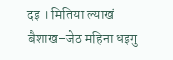दइ । मितिया ल्याखं बैशाख–जेठ महिना धइगु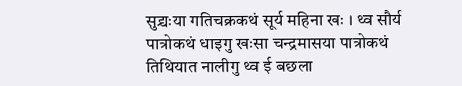सुद्र्यःया गतिचक्रकथं सूर्य महिना खः । थ्व सौर्य पात्रोकथं धाइगु खःसा चन्द्रमासया पात्रोकथं तिथियात नालीगु थ्व ई बछला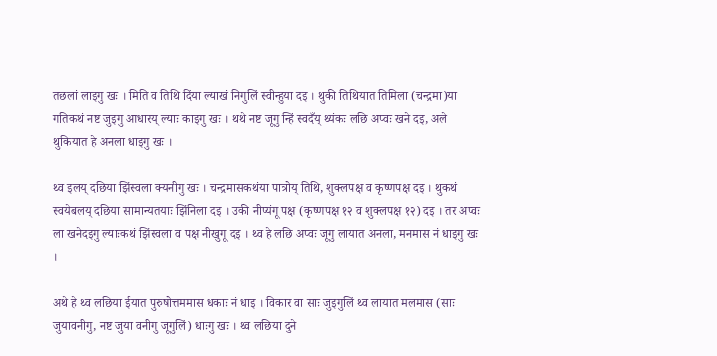तछलां लाइगु खः । मिति व तिथि दिंया ल्याखं निगुलिं स्वीन्हुया दइ । थुकी तिथियात तिमिला (चन्द्रमा)या गतिकथं नष्ट जुइगु आधारय् ल्याः काइगु खः । थथे नष्ट जूगु न्हिं स्वदँय् थ्यंकः लछि अप्वः खने दइ, अले थुकियात हे अनला धाइगु खः ।

थ्व इलय् दछिया झिंस्वला क्यनीगु खः । चन्द्रमासकथंया पात्रोय् तिथि, शुक्लपक्ष व कृष्णपक्ष दइ । थुकथं स्वयेबलय् दछिया सामान्यतयाः झिंनिला दइ । उकी नीप्यंगू पक्ष (कृष्णपक्ष १२ व शुक्लपक्ष १२) दइ । तर अप्वः ला खनेदइगु ल्याःकथं झिंस्वला व पक्ष नीखुगू दइ । थ्व हे लछि अप्वः जूगु लायात अनला, मनमास नं धाइगु खः ।

अथे हे थ्व लछिया ईयात पुरुषोत्तममास धकाः नं धाइ । विकार वा साः जुइगुलिं थ्व लायात मलमास (साः जुयावनीगु, नष्ट जुया वनीगु जूगुलिं) धाःगु खः । थ्व लछिया दुने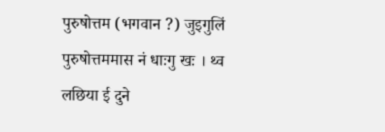पुरुषोत्तम (भगवान ?) जुइगुलिं पुरुषोत्तममास नं धाःगु खः । थ्व लछिया ई दुने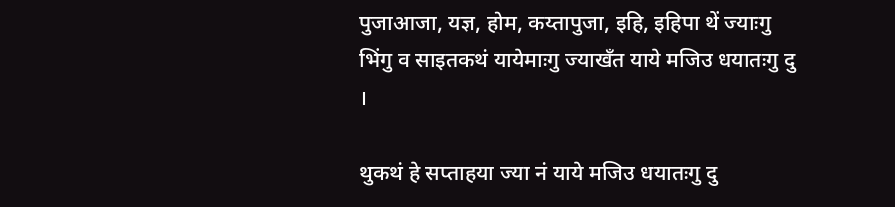पुजाआजा, यज्ञ, होम, कय्तापुजा, इहि, इहिपा थें ज्याःगु भिंगु व साइतकथं यायेमाःगु ज्याखँत याये मजिउ धयातःगु दु ।

थुकथं हे सप्ताहया ज्या नं याये मजिउ धयातःगु दु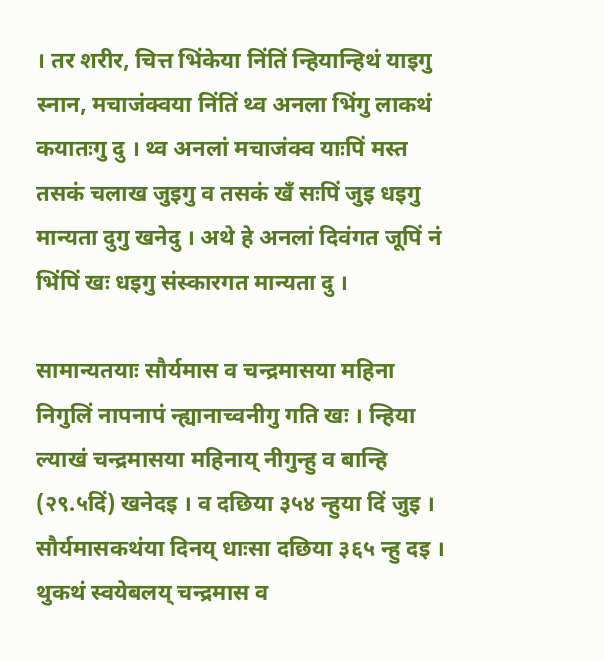। तर शरीर, चित्त भिंकेया निंतिं न्हियान्हिथं याइगु स्नान, मचाजंक्वया निंतिं थ्व अनला भिंगु लाकथं कयातःगु दु । थ्व अनलां मचाजंक्व याःपिं मस्त तसकं चलाख जुइगु व तसकं खँ सःपिं जुइ धइगु मान्यता दुगु खनेदु । अथे हे अनलां दिवंगत जूपिं नं भिंपिं खः धइगु संस्कारगत मान्यता दु ।

सामान्यतयाः सौर्यमास व चन्द्रमासया महिना निगुलिं नापनापं न्ह्यानाच्वनीगु गति खः । न्हिया ल्याखं चन्द्रमासया महिनाय् नीगुन्हु व बान्हि (२९.५दिं) खनेदइ । व दछिया ३५४ न्हुया दिं जुइ । सौर्यमासकथंया दिनय् धाःसा दछिया ३६५ न्हु दइ । थुकथं स्वयेबलय् चन्द्रमास व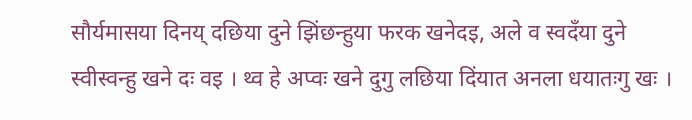सौर्यमासया दिनय् दछिया दुने झिंछन्हुया फरक खनेदइ, अले व स्वदँया दुने स्वीस्वन्हु खने दः वइ । थ्व हे अप्वः खने दुगु लछिया दिंयात अनला धयातःगु खः ।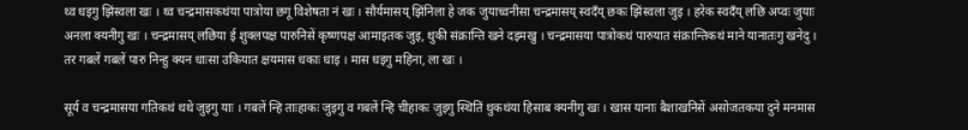थ्व धइगु झिंस्वला खः । थ्व चन्द्रमासकथंया पात्रोया छगू विशेषता नं खः । सौर्यमासय् झिंनिला हे जक जुयाच्वनीसा चन्द्रमासय् स्वदँय् छकः झिंस्वला जुइ । हरेक स्वदँय् लछि अप्वः जुयाः अनला क्यनीगु खः । चन्द्रमासय् लछिया ई शुक्लपक्ष पारुनिसें कृष्णपक्ष आमाइतक जुइ, थुकी संक्रान्ति खने दइमखु । चन्द्रमासया पात्रोकथं पारुयात संक्रान्तिकथं माने यानातःगु खनेदु । तर गबलें गबलें पारु निन्हु क्यन धाःसा उकियात क्षयमास धकाः धाइ । मास धइगु महिना, ला खः ।

सूर्य व चन्द्रमासया गतिकथं थथे जुइगु याः । गबलें न्हि ताःहाकः जुइगु व गबलें न्हि चीहाकः जुइगु स्थितिं थुकथंया हिसाब क्यनीगु खः । खास यानाः बैशाखनिसें असोजतकया दुने मनमास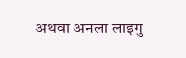अथवा अनला लाइगु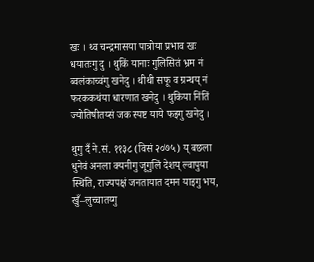खः । थ्व चन्द्रमासया पात्रोया प्रभाव खः धयातःगु दु । थुकिं यानाः गुलिसितं भ्रम नं ब्वलंकाच्वंगु खनेदु । थीथी सफू व ग्रन्थय् नं फरककथंया धारणात खनेदु । थुकिया निंतिं ज्योतिषीतय्सं जक स्पष्ट याये फइगु खनेदु ।

थुगु दँ ने.सं. ११३८ (विसं २०७५) य् बछला धुनेवं अनला क्यनीगु जूगुलिं देशय् ल्वापुया स्थिति, राज्यपक्षं जनतायात दमन याइगु भय, खुँ–लुच्चातय्गु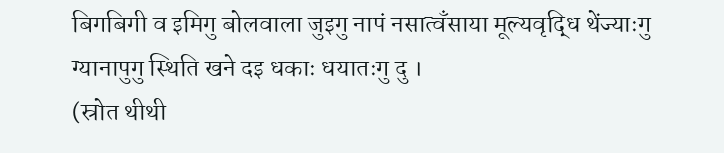बिगबिगी व इमिगु बोलवाला जुइगु नापं नसात्वँसाया मूल्यवृद्धि थेंज्याःगु ग्यानापुगु स्थिति खने दइ धकाः धयातःगु दु ।
(स्रोत थीथी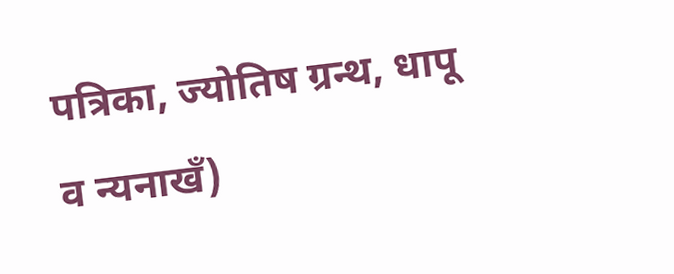पत्रिका, ज्योतिष ग्रन्थ, धापू व न्यनाखँ)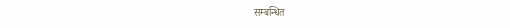सम्बन्धित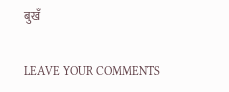बुखँ

LEAVE YOUR COMMENTS